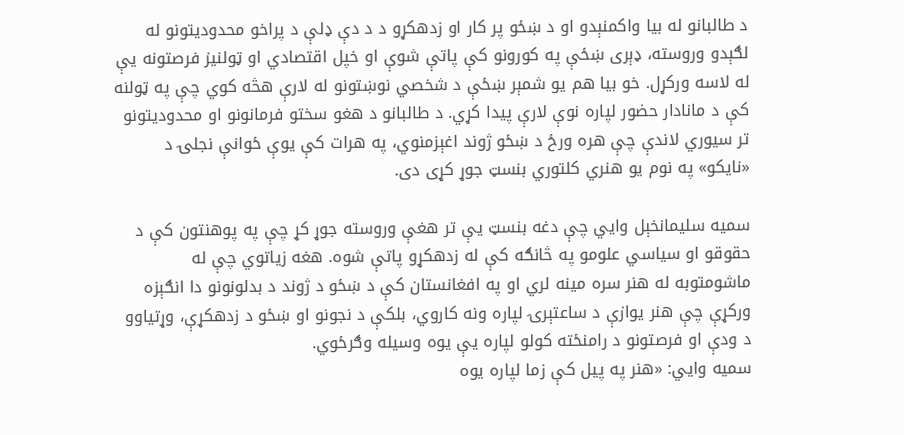د طالبانو له بیا واکمنېدو او د ښځو پر کار او زدهکړو د د دې ډلې د پراخو محدودیتونو له لګېدو وروسته، ډېری ښځې په کورونو کې پاتې شوې او خپل اقتصادي او ټولنیز فرصتونه یې له لاسه ورکړل. خو بیا هم یو شمېر ښځې د شخصي نوښتونو له لارې هڅه کوي چې په ټولنه کې د مانادار حضور لپاره نوې لارې پیدا کړي. د طالبانو د هغو سختو فرمانونو او محدودیتونو تر سیوري لاندې چې هره ورځ د ښځو ژوند اغېزمنوي، په هرات کې یوې ځوانې نجلۍ د «نایکو» په نوم یو هنري کلتوري بنسټ جوړ کړی دی.

سمیه سلیمانخېل وايي چې دغه بنسټ یې تر هغې وروسته جوړ کړ چې په پوهنتون کې د حقوقو او سیاسي علومو په څانګه کې له زدهکړو پاتې شوه. هغه زیاتوي چې له ماشومتوبه له هنر سره مینه لري او په افغانستان کې د ښځو د ژوند د بدلونونو دا انګېزه ورکړې چې هنر یوازې د ساعتېرۍ لپاره ونه کاروي، بلکې د نجونو او ښځو د زدهکړې، وړتیاوو د ودې او فرصتونو د رامنځته کولو لپاره یې یوه وسیله وګرځوي.
سمیه وايي: «هنر په پیل کې زما لپاره یوه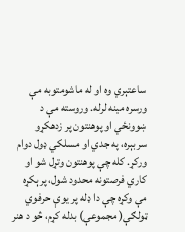ساعتېري وه او له ماشومتوبه مې ورسره مینه لرله. وروسته مې د ښوونځي او پوهنتون پر زدهکړو سربېره، په جدي او مسلکي ډول دوام ورکړ. کله چې پوهنتون وتړل شو او کاري فرصتونه محدود شول، پرېکړه مې وکړه چې دا ډله پر یوې حرفوي ټولګې( مجموعې) بدله کړم، څو د هنر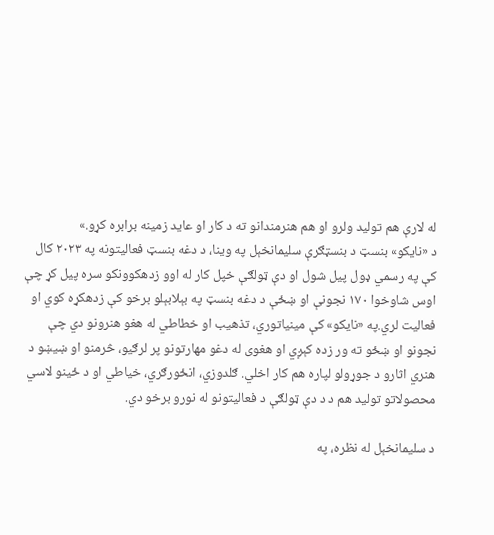له لارې هم تولید ولرو او هم هنرمندانو ته د کار او عاید زمینه برابره کړو.»
د «نایکو» بنسټ د بنسټګرې سلیمانخېل په وینا، د دغه بنسټ فعالیتونه په ۲۰۲۳ کال کې په رسمي ډول پیل شول او دې ټولګې خپل کار له اوو زدهکوونکو سره پیل کړ چې اوس شاوخوا ۱۷۰ نجونې او ښځې د دغه بنسټ په بېلابېلو برخو کې زدهکړه کوي او فعالیت لري.په «نایکو» کې مینیاتوري، تذهیب او خطاطي له هغو هنرونو دي چې نجونو او ښځو ته ور زده کېږي او هغوی له دغو مهارتونو پر لرګیو، څرمنو او ښیښو د هنري اثارو د جوړولو لپاره هم کار اخلي. ګلدوزي، انځورګري، خیاطي او د ځینو لاسي محصولاتو تولید هم د د دې ټولګې د فعالیتونو له نورو برخو دي.

د سلیمانخېل له نظره، په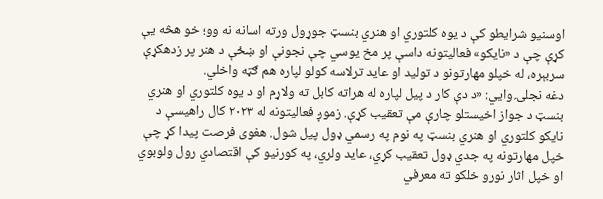اوسنیو شرایطو کې د یوه کلتوري او هنري بنسټ جوړول ورته اسانه نه وو؛ خو هڅه یې کړې چې د «نایکو» فعالیتونه داسې پر مخ یوسي چې نجونې او ښځې د هنر پر زدهکړې سربېره، له خپلو مهارتونو د تولید او عاید ترلاسه کولو لپاره هم ګټه واخلي.
دغه نجلۍ وايي: «د دې کار د پیل لپاره له هراته کابل ته ولاړم او د یوه کلتوري او هنري بنسټ د جواز اخیستلو چارې مې تعقیب کړې. زموږ فعالیتونه له ۲۰۲۳ کال راهیسې د نایکو کلتوري او هنري بنسټ په نوم په رسمي ډول پیل شول. هغوی فرصت پیدا کړ چې خپل مهارتونه په جدي ډول تعقیب کړي، عاید ولري، په کورنیو کې اقتصادي رول ولوبوي او خپل اثار نورو خلکو ته معرفي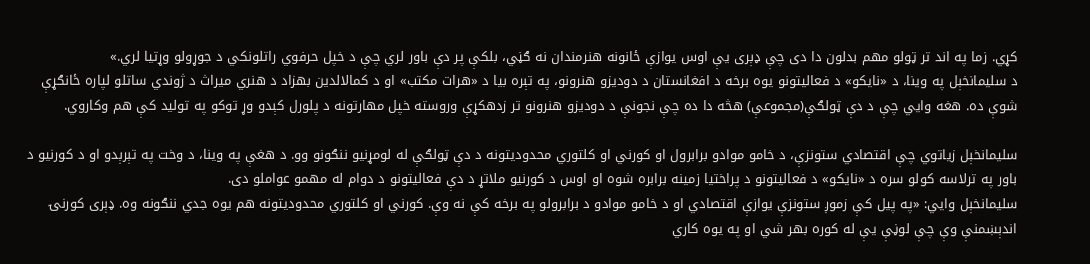کړي. زما په اند تر ټولو مهم بدلون دا دی چې ډېری یې اوس یوازې ځانونه هنرمندان نه ګڼي، بلکې پر دې باور لري چې د خپل حرفوي راتلونکي د جوړولو وړتیا لري.»
د سلیمانخېل په وینا، د «نایکو» د فعالیتونو یوه برخه د افغانستان د دودیزو هنرونو، په تېره بیا د «هرات مکتب» او د کمالالدین بهزاد د هنري میراث د ژوندي ساتلو لپاره ځانګړې شوې ده. هغه وايي چې د دې ټولګې(مجموعې) هڅه دا ده چې نجونې د دودیزو هنرونو تر زدهکړې وروسته خپل مهارتونه د پلورل کېدو وړ توکو په تولید کې هم وکاروي.

سلیمانخېل زیاتوي چې اقتصادي ستونزې، د خامو موادو برابرول او کورني او کلتوري محدودیتونه د دې ټولګې له لومړنیو ننګونو وو. د هغې په وینا، د وخت په تېرېدو او د کورنیو د باور په ترلاسه کولو سره د «نایکو» د فعالیتونو د پراختیا زمینه برابره شوه او اوس د کورنیو ملاتړ د دې فعالیتونو د دوام له مهمو عواملو دی.
سلیمانخېل وايي: «په پیل کې زموږ ستونزې یوازې اقتصادي او د خامو موادو د برابرولو په برخه کې نه وې. کورني او کلتوري محدودیتونه هم یوه جدي ننګونه وه. ډېری کورنۍ اندېښمنې وې چې لوڼې یې له کوره بهر شي او په یوه کاري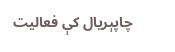چاپېریال کې فعالیت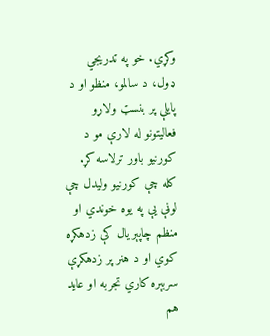وکړي. خو په تدریجي ډول، د سالمو، منظو او د پایلې پر بنسټ ولاړو فعالیتونو له لارې مو د کورنیو باور ترلاسه کړ. کله چې کورنیو ولیدل چې لوڼې یې په یوه خوندي او منظم چاپېریال کې زدهکړه کوي او د هنر پر زدهکړې سربېره کاري تجربه او عاید هم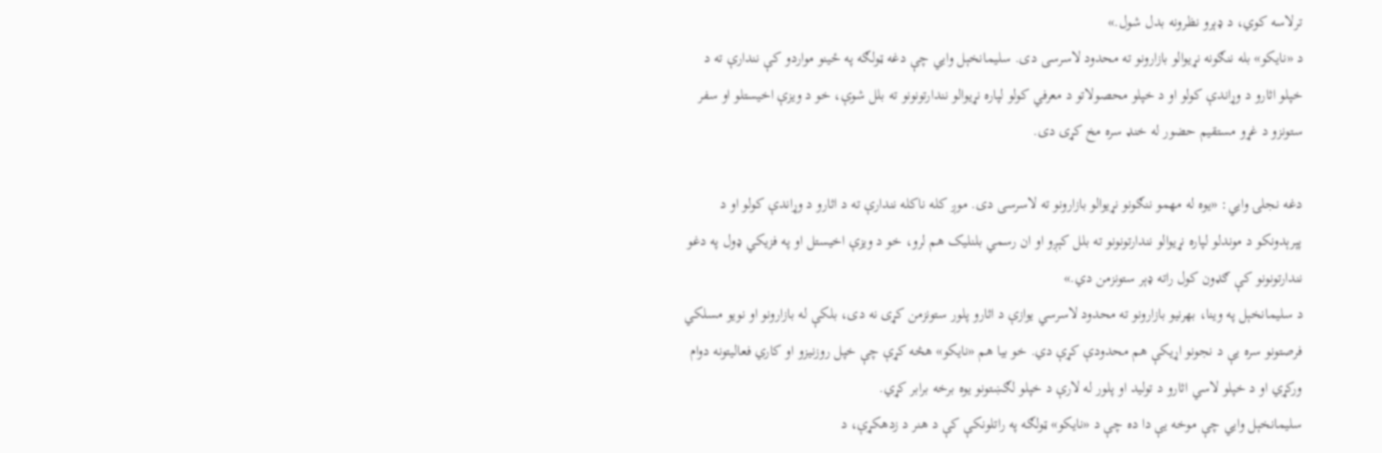ترلاسه کوي، د ډېرو نظرونه بدل شول.»
د «نایکو» بله ننګونه نړیوالو بازارونو ته محدود لاسرسی دی. سلیمانخېل وايي چې دغه ټولګه په ځینو مواردو کې نندارې ته د خپلو اثارو د وړاندې کولو او د خپلو محصولاتو د معرفي کولو لپاره نړیوالو نندارتونونو ته بلل شوې، خو د ویزې اخیستلو او سفر ستونزو د غړو مستقیم حضور له خنډ سره مخ کړی دی.

دغه نجلۍ وايي: «یوه له مهمو ننګونو نړیوالو بازارونو ته لاسرسی دی. موږ کله ناکله نندارې ته د اثارو د وړاندې کولو او د پېرېدونکو د موندلو لپاره نړیوالو نندارتونونو ته بلل کېږو او ان رسمي بلنلیک هم لرو، خو د ویزې اخیستل او په فزیکي ډول په دغو نندارتونونو کې ګډون کول راته ډېر ستونزمن دي.»
د سلیمانخېل په وینا، بهرنیو بازارونو ته محدود لاسرسي یوازې د اثارو پلور ستونزمن کړی نه دی، بلکې له بازارونو او نویو مسلکي فرصتونو سره یې د نجونو اړیکې هم محدودې کړې دي. خو بیا هم «نایکو» هڅه کړې چې خپل روزنیزو او کاري فعالیتونه دوام ورکړي او د خپلو لاسي اثارو د تولید او پلور له لارې د خپلو لګښتونو یوه برخه برابر کړي.
سلیمانخېل وايي چې موخه یې دا ده چې د «نایکو» ټولګه په راتلونکې کې د هنر د زدهکړې، د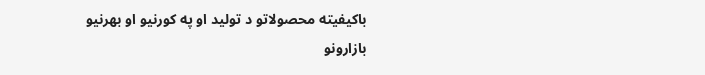باکیفیته محصولاتو د تولید او په کورنیو او بهرنیو بازارونو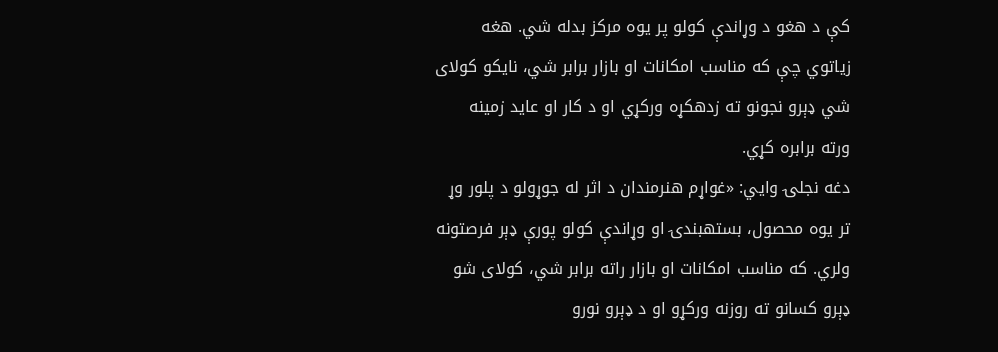کې د هغو د وړاندې کولو پر یوه مرکز بدله شي. هغه زیاتوي چې که مناسب امکانات او بازار برابر شي، نایکو کولای شي ډېرو نجونو ته زدهکړه ورکړي او د کار او عاید زمینه ورته برابره کړي.
دغه نجلۍ وايي: «غواړم هنرمندان د اثر له جوړولو د پلور وړ تر یوه محصول، بستهبندۍ او وړاندې کولو پورې ډېر فرصتونه ولري. که مناسب امکانات او بازار راته برابر شي، کولای شو ډېرو کسانو ته روزنه ورکړو او د ډېرو نورو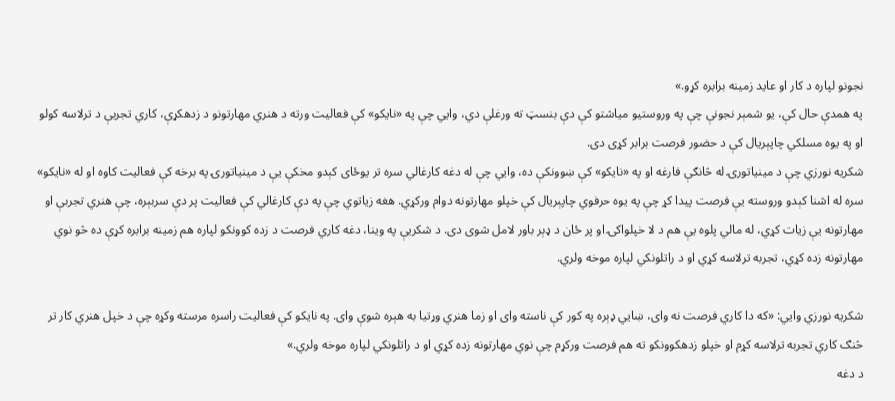نجونو لپاره د کار او عاید زمینه برابره کړو.»
په همدې حال کې، یو شمېر نجونې چې په وروستیو میاشتو کې دې بنسټ ته ورغلې دي، وايي چې په «نایکو» کې فعالیت ورته د هنري مهارتونو د زدهکړې، کاري تجربې د ترلاسه کولو او په یوه مسلکي چاپېریال کې د حضور فرصت برابر کړی دی.
شکریه نورزي چې د مینیاتورۍ له څانګې فارغه او په «نایکو» کې ښوونکې ده، وايي چې له دغه کارغالي سره تر یوځای کېدو مخکې یې د مینیاتورۍ په برخه کې فعالیت کاوه او له «نایکو» سره له اشنا کېدو وروسته یې فرصت پیدا کړ چې په یوه حرفوي چاپېریال کې خپلو مهارتونه دوام ورکړي. هغه زیاتوي چې په دې کارغالي کې فعالیت پر دې سربېره، چې هنري تجربې او مهارتونه یې زیات کړي، له مالي پلوه یې هم د لا خپلواکۍ او پر ځان د ډېر باور لامل شوی دی. د شکریې په وینا، دغه کاري فرصت د زده کوونکو لپاره هم زمینه برابره کړې ده څو نوي مهارتونه زده کړي، تجربه ترلاسه کړي او د راتلونکي لپاره موخه ولري.

شکریه نورزي وايي: «که دا کاري فرصت نه وای، ښايي ډېره په کور کې ناسته وای او زما هنري وړتیا به هېره شوې وای. په نایکو کې فعالیت راسره مرسته وکړه چې د خپل هنري کار تر څنګ کاري تجربه ترلاسه کړم او خپلو زدهکوونکو ته هم فرصت ورکړم چې نوي مهارتونه زده کړي او د راتلونکي لپاره موخه ولري.»
د دغه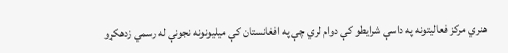هنري مرکز فعالیتونه په داسې شرایطو کې دوام لري چې په افغانستان کې میلیونونه نجونې له رسمي زدهکړو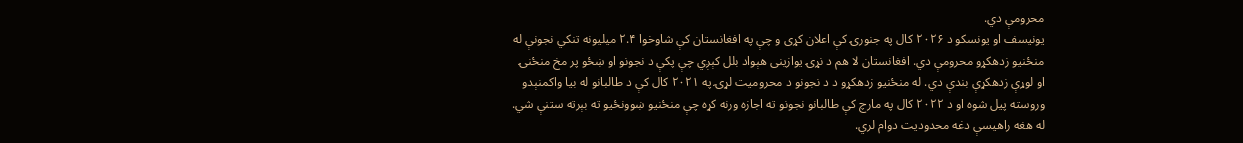محرومې دي.
یونیسف او یونسکو د ۲۰۲۶ کال په جنورۍ کې اعلان کړی و چې په افغانستان کې شاوخوا ۲.۴ میلیونه تنکي نجونې له منځنیو زدهکړو محرومې دي. افغانستان لا هم د نړۍ یوازینی هېواد بلل کېږي چې پکې د نجونو او ښځو پر مخ منځنۍ او لوړې زدهکړې بندې دي. له منځنیو زدهکړو د د نجونو د محرومیت لړۍ په ۲۰۲۱ کال کې د طالبانو له بیا واکمنېدو وروسته پیل شوه او د ۲۰۲۲ کال په مارچ کې طالبانو نجونو ته اجازه ورنه کړه چې منځنیو ښوونځیو ته بېرته ستنې شي. له هغه راهیسې دغه محدودیت دوام لري.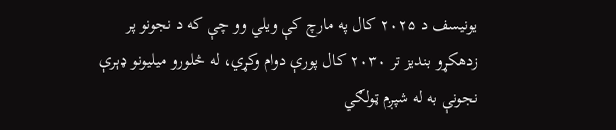یونیسف د ۲۰۲۵ کال په مارچ کې ویلي وو چې که د نجونو پر زدهکړو بندیز تر ۲۰۳۰ کال پورې دوام وکړي، له څلورو میلیونو ډېرې نجونې به له شپږم ټولګي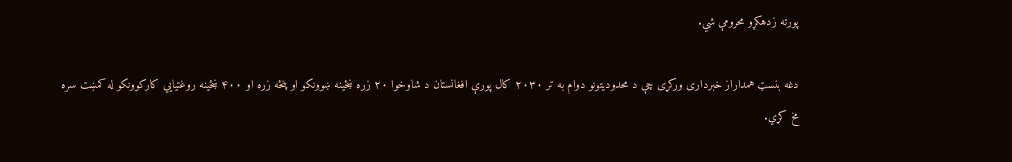پورته زدهکړو محرومې شي.

دغه بنسټ همداراز خبرداری ورکړی چې د محدودیتونو دوام به تر ۲۰۳۰ کال پورې افغانستان د شاوخوا ۲۰ زره ښځینه ښوونکو او پنځه زره او ۴۰۰ ښځینه روغتیايي کارکوونکو له کمښت سره مخ کړي.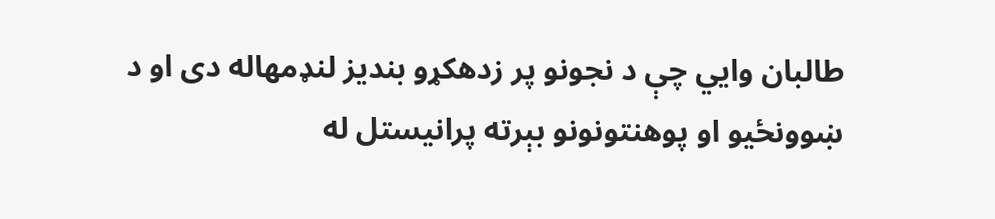طالبان وايي چې د نجونو پر زدهکړو بندیز لنډمهاله دی او د ښوونځیو او پوهنتونونو بېرته پرانیستل له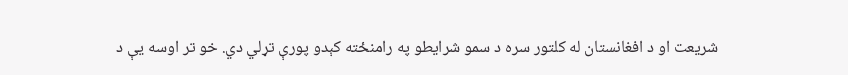شریعت او د افغانستان له کلتور سره د سمو شرایطو په رامنځته کېدو پورې تړلي دي. خو تر اوسه یې د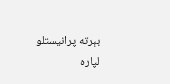بېرته پرانیستلو لپاره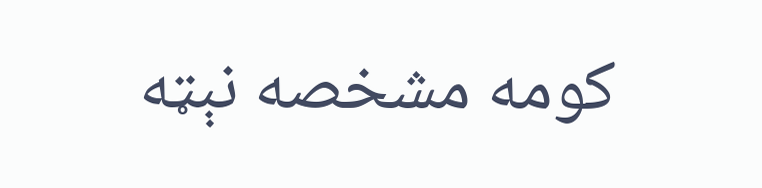کومه مشخصه نېټه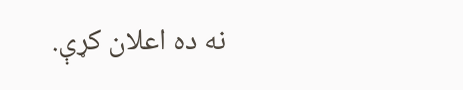نه ده اعلان کړې.